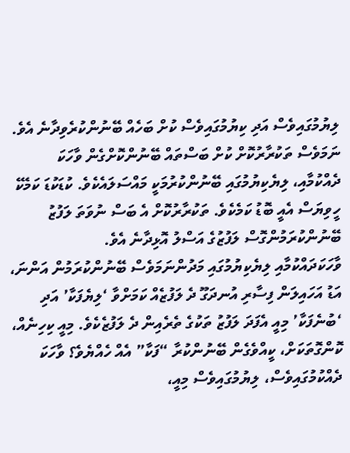ލިޔުމުގައިވެސް އަދި ކިޔުމުގައިވެސް ކުށް ބަހެއް ބޭނުންކުރެވިދާނެ އެވެ. ނަމަވެސް ތަކުރާރުކޮށް ކުށް ބަސްތައް ބޭނުންކޮށްގެން ވާހަކަ ދެއްކުމާއި، ލިޔެކިޔުމުގައި ބޭނުންކުރުމަކީ މައްސަލައެކެވެ. ކުޑަކުޑަ ކަމެކޭ ހީވިޔަސް އެއީ ބޮޑު ކަމެކެވެ. ތަކުރާރުކޮށް އެ ބަސް ނުވަތަ ލަފުޒު ބޭނުންކުރަމުންގޮސް ލަފުޒުގެ އަސްލު އޮޅިދާނެ އެވެ.
ވާހަކަދައްކުމާއި ލިޔެކިޔުމުގައި މަދުންނަމަވެސް ބޭނުންކުރަމުން އަންނަ، އަޑު އަހައިލަން ފިސާރި އުނދަގޫ ދެ ލަފުޒެއް ކަމަށްވާ ‘ލިޔެފަކާ’ އަދި ‘ބުނެފަކާ’ މިއީ އެފަދަ ލަފުޒު ތަކުގެ ތެރެއިން ދެ ލަފުޒެކެވެ. މިއީ ކިހިނެއް، ކޮންގޮތަކަށް، ކީއްވެގެން ބޭނުންކުރާ “ފަކާ” އެއް ހެއްޔެވެ؟ ވާހަކަ ދެއްކުމުގައިވެސް، ލިޔުމުގައިވެސް މިއީ،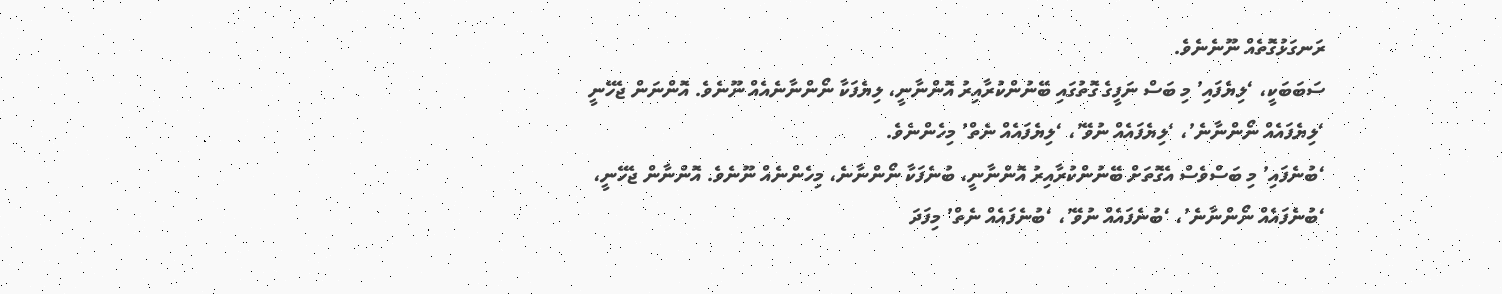ރަނގަޅުގޮތެއް ނޫނެނެވެ.
ސަބަބަކީ، ‘ލިޔެފައި’ މި ބަސް ނަފީގެ ގޮތުގައި ބޭނުންކުރާއިރު އޮންނާނީ، ލިޔެފަކާ ނޯންނާނެއެއް ނޫނެވެ. އޮންނަން ޖެހޭނީ ‘ލިޔެފައެއް ނޯންނާނެ’، ‘ލިޔެފައެއް ނުވޭ’، ‘ލިޔެފައެއް ނެތް’ މިހެންނެވެ.
‘ބުނެފައި’ މި ބަސްވެސް އެގޮތަށް ބޭނުންކުރާއިރު އޮންނާނީ، ބުނެފަކާ ނޯންނާނެ، މިހެންނެއް ނޫނެވެ. އޮންނާން ޖެހޭނީ، ‘ބުނެފައެއް ނޯންނާނެ’، ‘ބުނެފައެއް ނުވޭ’، ‘ބުނެފައެއް ނެތް’ މިފަދަ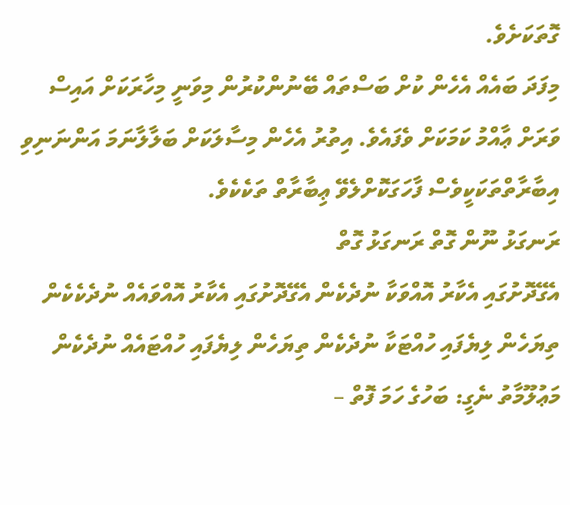ގޮތަކަށެވެ.
މިފަދަ ބައެއް އެހެން ކުށް ބަސްތައް ބޭނުންކުރުން މިވަނީ މިހާރަކަށް އައިސް ވަރަށް ޢާއްމު ކަމަކަށް ވެފައެވެ. އިތުރު އެހެން މިސާލަކަށް ބަލާލާނަމަ އަންނަނިވި އިބާރާތްތަކަކީވެސް ފާހަގަކޮށްލެވޭ ޢިބާރާތް ތަކެކެވެ.
ރަނގަޅު ނޫން ގޮތް ރަނގަޅު ގޮތް
އެގޭދޮށުގައި އެކާރު އޮއްވަކާ ނުދެކެން އެގޭދޮށުގައި އެކާރު އޮއްވައެއް ނުދެކެކެން
ތިޔަހެން ލިޔެފައި ހުއްޓަކާ ނުދެކެން ތިޔަހެން ލިޔެފައި ހުއްޓައެއް ނުދެކެން
މަޢުލޫމާތު ނެގީ: ބަހުގެ ހަމަ ފޮތް –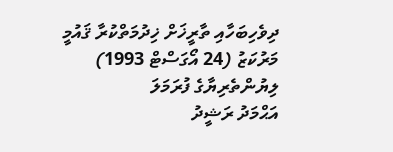ދިވެހިބަހާއި ތާރީޚަށް ޚިދުމަތްކުރާ ޤައުމީ މަރުކަޒު (24 އޯގަސްޓް 1993)
ލިޔުންތެރިޔާގެ ފުރަމަލަ
އަޙްމަދު ރަޝީދު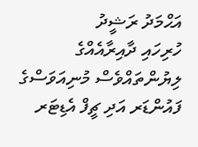އަޙްމަދު ރަޝީދު
ހުރިހައި ދާއިރާއެއްގެ ލިޔުންތައްވެސް މުނިއަވަސްގެ ފައުންޑަރ އަދި ޗީފް އެޑިޓަރ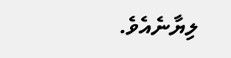ލިޔާނެއެވެ.